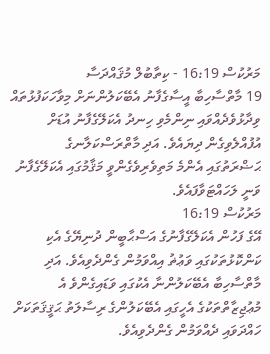މަރުކުސް 16:19 - ކިތާބުލް މުޤައްދަސާ
19 މާތްސާހިބާ އީސާގެފާނު އެބޭކަލުންނަށް މިވާހަކަފުޅުތައް ވިދާޅުވެދެއްވައި ނިންމެވި ހިނދު އެކަލޭގެފާނު އުޑަށް އުފުއްލެވިގެން ދިޔައެވެ. އަދި މާތްރަސްކަލާނގެ ޙަޟްރަތުގައި އެންމެ މަތިވެރިވެގެންވީ މަޤާމުގައި އެކަލޭގެފާނު ވަނީ ލަހައްޓަވާފައެވެ.
މަރުކުސް 16:19
އޭގެ ފަހުން އެކަލޭގެފާނުގެ އަސްޙާބީން ދުނިޔޭގެ އެކި ކަންކޮޅުތަކުގައި ވަޢުޡު އިއްވަމުން ގެންދެވިއެވެ. އަދި މާތްސާހިބާ އެބޭކަލުންނާ އެކުގައި ވަޑައިގެންވެ އެ މުޢުޖިޒާތްތަކުގެ އެހީގައި އެބޭކަލުންގެ ރިސާލަތު ޙަޤީޤަތަކަށް ހައްދަވައި ދެއްވަމުން ގެންދެވިއެވެ.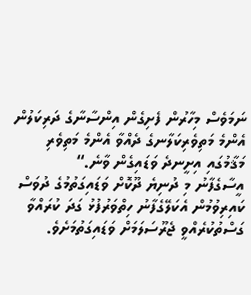ނަމަވެސް މިހާރުން ފެށިގެން އިންސާނާގެ ދަރިކަލުން އެންމެ މަތިވެރިކަލާނގެ ދެއްވާ އެންމެ މަތިވެރި މަޤާމުގައި އިށީނދެ ވަޑައިގެން ވާނެ.“
އީސާގެފާނު މި ދުނިޔެ ދޫކޮށް ވަޑައިގަތުމުގެ ދުވަސް ކައިރިވުމުން އެކަލޭގެފާނު ހިތްވަރުފުޅު ގަދަ ކުރައްވާ ގަސްތުކުރެއްވީ ޖެރޫސަލަމަށް ވަޑައިގަތުމަށެވެ.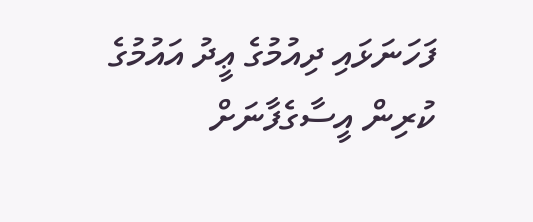ފަހަނަޅައި ދިއުމުގެ ޢީދު އައުމުގެ ކުރިން އީސާގެފާނަށް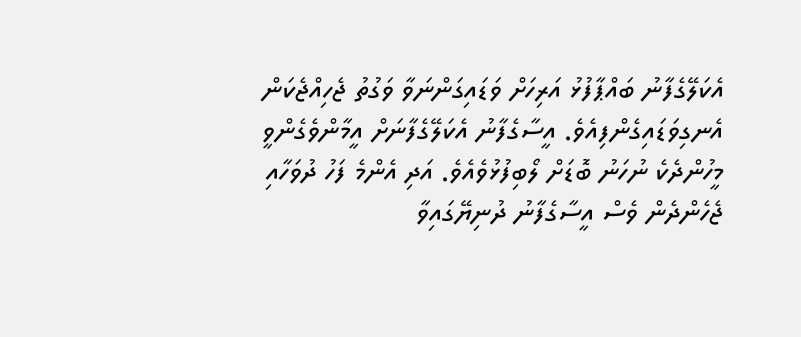އެކަލޭގެފާނު ބައްޕާފުޅު އަރިހަށް ވަޑައިގަންނަވާ ވަގުތު ޖެހިއްޖެކަން އެނގިވަޑައިގެންފިއެވެ. އީސާގެފާނު އެކަލޭގެފާނަށް އީމާންވެގެންވީ މީހުންދެކެ ނުހަނު ބޮޑަށް ލޯބިފުޅުވެއެވެ. އަދި އެންމެ ފަހު ދުވަހާއި ޖެހެންދެން ވެސް އީސާގެފާނު ދުނިޔޭގައިވާ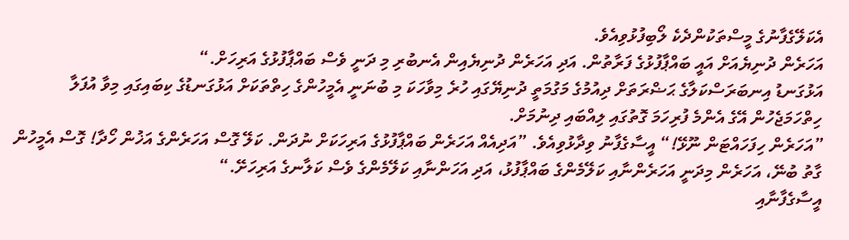އެކަލޭގެފާނުގެ މީސްތަކުންދެކެ ލޯބިފުޅުވިއެވެ.
އަހަރެން ދުނިޔެއަށް އައީ ބައްޕާފުޅުގެ ފަރާތުން. އަދި އަހަރެން ދުނިޔެއިން އެނބުރި މި ދަނީ ވެސް ބައްޕާފުޅުގެ އަރިހަށް.“
އަޅުގަނޑު އިނބަރަސްކަލާގެ ޙަޟްރަތަށް ދިއުމުގެ މަގުމަތީ ދުނިޔޭގައި ހުރެ މިވާހަކަ މި ބުނަނީ އެމީހުންގެ ހިތްތަކަށް އަޅުގަނޑުގެ ކިބައިގައި މިވާ އުފަލާ ހިތްހަމަޖެހުން އޭގެ އެންމެ ފުރިހަމަ ގޮތުގައި ލިއްބައި ދިނުމަށް.
”އަހަރެން ހިފަހައްޓަން ނޫޅޭ!“ އީސާގެފާނު ވިދާޅުވިއެވެ. ”އަދިއެއް އަހަރެން ބައްޕާފުޅުގެ އަރިހަކަށް ނުދަން. ކަލޭ ގޮސް އަހަރެންގެ އަޚުން ހޯދާ! ގޮސް އެމީހުން ގާތު ބުނޭ، އަހަރެން މިދަނީ އަހަރެންނާއި ކަލޭމެންގެ ބައްޕާފުޅު، އަދި އަހަންނާއި ކަލޭމެންގެ ވެސް ކަލާނގެ އަރިހަށޭ.“
އީސާގެފާނާއި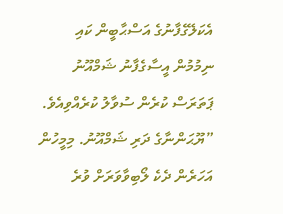އެކަލޭގެފާނުގެ އަސްޙާބީން ކައި ނިމުމުން އީސާގެފާނު ޝަމްއޫނު ޕަތަރަސް ކުރެން ސުވާލު ކުރެއްވިއެވެ. ”ޔޫޙަންނާގެ ދަރި ޝަމްއޫނު. މިމީހުން އަހަރެން ދެކެ ލޯބިވާވަރަށް ވުރެ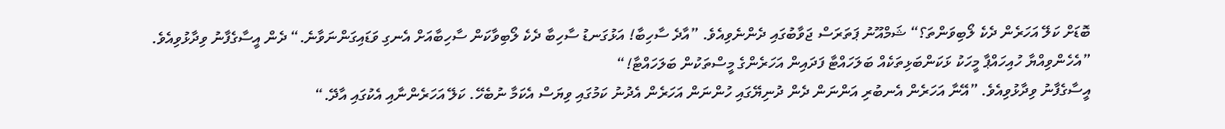ބޮޑަށް ކަލޭ އަހަރެން ދެކެ ލޯބިވަންތަ؟“ ޝަމްއޫނު ޕަތަރަސް ޖަވާބުގައި ދެންނެވިއެވެ. ”އާދެ ސާހިބާ! އަޅުގަނޑު ސާހިބާ ދެކެ ލޯބިވާކަން ސާހިބާއަށް އެނގި ވަޑައިގަންނަވާނެ.“ ދެން އީސާގެފާނު ވިދާޅުވިއެވެ. ”އެހެންވިއްޔާ ހުއިހައްޕާ މީހަކު ޅަކަންބަޅިތަކެއް ބަލަހައްޓާ ފަދައިން އަހަރެންގެ މީސްތަކުން ބަލަހައްޓާ!“
އީސާގެފާނު ވިދާޅުވިއެވެ. ”އޭނާ އަހަރެން އެނބުރި އަންނަން ދެން ދުނިޔޭގައި ހުންނަން އަހަރެން އެދުނު ކަމުގައި ވިޔަސް އެކަމާ ނުބެހޭ. ކަލޭ އަހަރެންނާއި އެކުގައި އާދޭ.“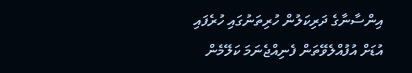އިންސާނާގެ ދަރިކަލުން ހުރިތަނުގައި ހުރެފައި އުޑަށް އުފުއްލެވޭތަން ފެނިއްޖެނަމަ ކަލޭމެން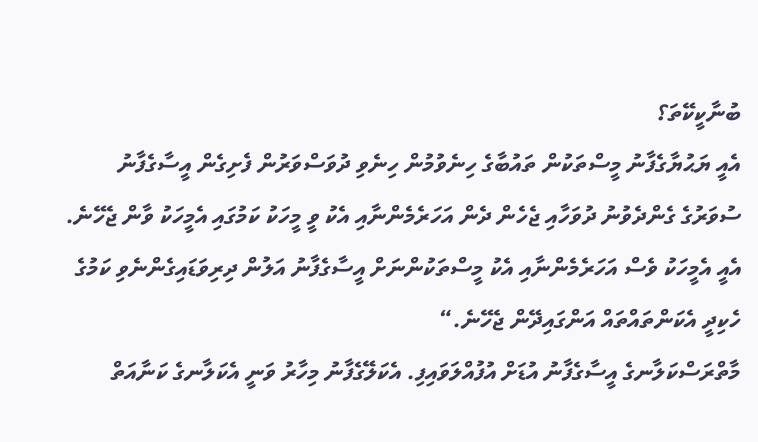ބުނާކީކޭތަ؟
އެއީ ޔަޙުޔާގެފާނު މީސްތަކުން ތައުބާގެ ހިނެވުމުން ހިނެވި ދުވަސްވަރުން ފެށިގެން އީސާގެފާނު ސުވަރުގެ ގެންދެވުނު ދުވަހާއި ޖެހެން ދެން އަހަރެމެންނާއި އެކު ވީ މީހަކު ކަމުގައި އެމީހަކު ވާން ޖެހޭނެ. އެއީ އެމީހަކު ވެސް އަހަރެމެންނާއި އެކު މީސްތަކުންނަށް އީސާގެފާނު އަލުން ދިރިވަޑައިގެންނެވި ކަމުގެ ހެކިދީ އެކަންތައްތައް އަންގައިދޭން ޖެހޭނެ.“
މާތްރަސްކަލާނގެ އީސާގެފާނު އުޑަށް އުފުއްލަވައިފި. އެކަލޭގެފާނު މިހާރު ވަނީ އެކަލާނގެ ކަނާއަތް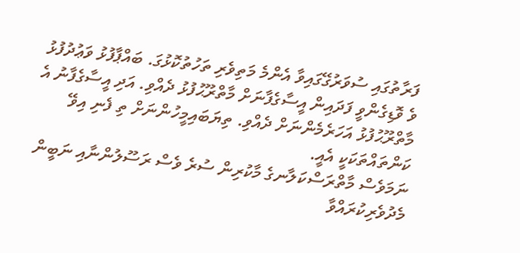ފަރާތުގައި ސުވަރުގޭގައިވާ އެންމެ މަތިވެރި ތަހުތުކޮޅުގަ. ބައްޕާފުޅު ވަޢުދުފުޅު ވެ ވޮޑިގެންވީ ފަދައިން އީސާގެފާނަށް މާތްރޫޙުފުޅު ދެއްވި. އަދި އީސާގެފާނު އެ މާތްރޫޙުފުޅު އަހަރެމެންނަށް ދެއްވި. ތިޔަބައިމީހުންނަށް ތި ފެނި އިވޭ ކަންތައްތަކަކީ އެއީ.
ނަމަވެސް މާތްރަސްކަލާނގެ މާކުރިން ސުރެ ވެސް ރަސޫލުންނާއި ނަބީން މެދުވެރިކުރައްވާ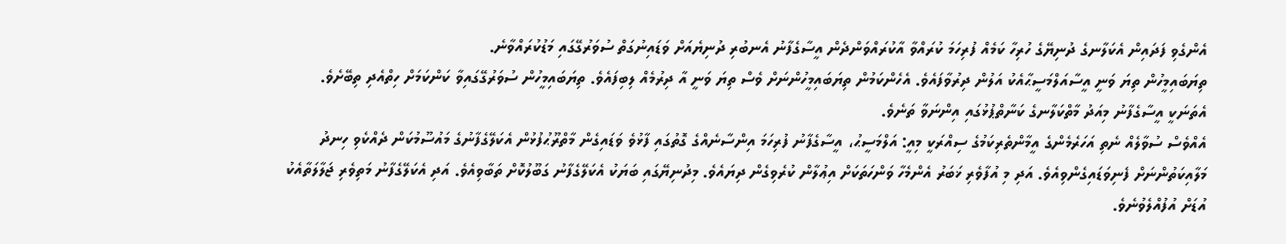އެންގެވި ފަދައިން އެކަލާނގެ ދުނިޔޭގެ ހުރިހާ ކަމެއް ފުރިހަމަ ކުރައްވާ އާކުރައްވަންދެން އީސާގެފާނު އެނބުރި ދުނިޔެއަށް ވަޑައިނުގަތް ސުވަރުގޭގައި މަޑުކުރައްވާނެ.
ތިޔަބައިމީހުން ތިޔަ ވަނީ އީސާއަލްމަސީޙާއެކު އަލުން ދިރުވާފައެވެ. އެހެންކަމުން ތިޔަބައިމީހުންނަށް ވެސް ތިޔަ ވަނީ އާ ދިރުމެއް ލިބިފައެވެ. ތިޔަބައިމީހުން ސުވަރުގޭގައިވާ ކަންކަމަށް ހިތްއެދި ތިބޭށެވެ. އެތަނަކީ އީސާގެފާނު މިއަދު މާތްކަލާނގެ ކަނާތްޕުޅުގައި އިންނަވާ ތަނެވެ.
އެއްވެސް ސުވާލެއް ނެތި އަހަރެމެންގެ އީމާންތެރިކަމުގެ ސިއްރަކީ މިއީ: އަލްމަސީޙު، އީސާގެފާނު ފުރިހަމަ އިންސާނެއްގެ ގޮތުގައި ފާޅުވެ ވަޑައިގެން މާތްރޫޙުފުޅުން އެކަލޭގެފާނުގެ މައުސޫމުކަން ދެއްކެވި ހިނދު މަލާއިކަތުންނަށް ފެނިވަޑައިގެންވިއެވެ. އަދި މި އުފާވެރި ޚަބަރު އެންމެހާ ވަންހަތަކަށް އިޢުލާން ކުރެވިގެން ދިޔައެވެ. މިދުނިޔޭގައި ބަޔަކު އެކަލޭގެފާނު ގަބޫލުކޮށް ތަބާވިއެވެ. އަދި އެކަލޭގެފާނު މަތިވެރި ޖަލާލަތާއެކު އުޑަށް އުފުއްލެވުނެވެ.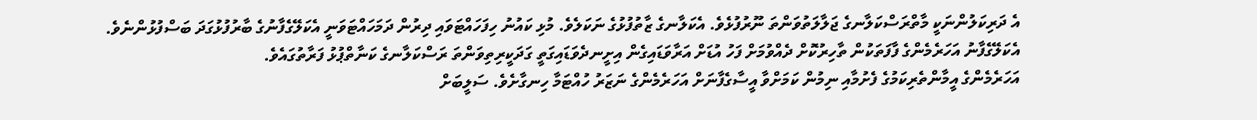އެ ދަރިކަލުންނަކީ މާތްރަސްކަލާނގެ ޖަލާލަތުވަންތަ ނޫރުފުޅެވެ. އެކަލާނގެ ޒާތުފުޅުގެ ނަކަލެވެ. މުޅި ކައުނު ހިފަހައްޓަވައި ދިރުން ދަމަހައްޓަވަނީ އެކަލޭގެފާނުގެ ބާރުފުޅުގަދަ ބަސްފުޅުންނެވެ. އެކަލޭގެފާނު އަހަރެމެންގެ ފާފަތަކުން ތާހިރުކޮށް ދެއްވުމަށް ފަހު އުޑަށް އަރާވަޑައިގެން އިށީނދެވަޑައިގަތީ ގަދަކީރިތިވަންތަ ރަސްކަލާނގެ ކަނާތްޕުޅު ފަރާތުގައެވެ.
އަހަރެމެންގެ އީމާންތެރިކަމުގެ ފެށުމާއި ނިމުން ކަމަށްވާ އީސާގެފާނަށް އަހަރެމެންގެ ނަޒަރު ހުއްޓަމާ ހިނގާށެވެ. ސަލީބަށް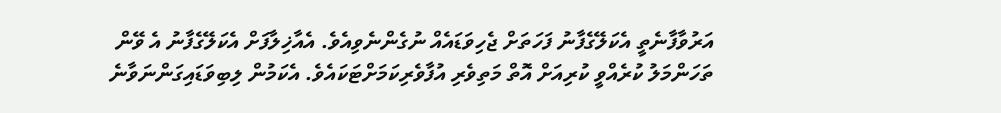އަރުވާފާނެތީ އެކަލޭގެފާނު ފަހަތަށް ޖެހިވަޑައެއް ނުގެންނެވިއެވެ. އެއާޚިލާފަށް އެކަލޭގެފާނު އެ ވޭން ތަހަންމަލު ކުރެއްވީ ކުރިއަށް އޮތް މަތިވެރި އުފާވެރިކަމަށްޓަކައެވެ. އެކަމުން ލިބިވަޑައިގަންނަވާނެ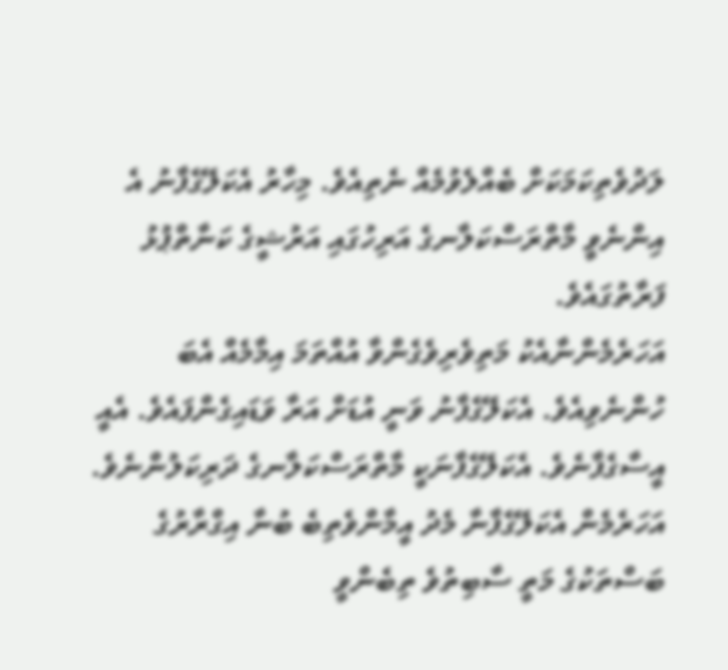ލަދުވެތިކަމަކަށް ބެއްލެވުމެއް ނެތިއެވެ. މިހާރު އެކަލޭގެފާނު އެ އިންނެވީ މާތްރަސްކަލާނގެ އަރިހުގައި އަރުޝީގެ ކަނާތްޕުޅު ފަރާތުގައެވެ.
އަހަރެމެންނާއެކު މަތިވެރިވެގެންވާ އުއްތަމަ އިމާމެއް އެބަ ހުންނެވިއެވެ. އެކަލޭގެފާނު ވަނީ އުޑަށް އަރާ ވަޑައިގެންފައެވެ. އެއީ އީސާގެފާނެވެ. އެކަލޭގެފާނަކީ މާތްރަސްކަލާނގެ ދަރިކަލުންނެވެ. އަހަރެމެން އެކަލޭގެފާނާ މެދު އީމާންވެތިބެ ބުނާ އިގްރާރުގެ ބަސްތަކުގެ މަތީ ސާބިތުވެ ތިބެންވީ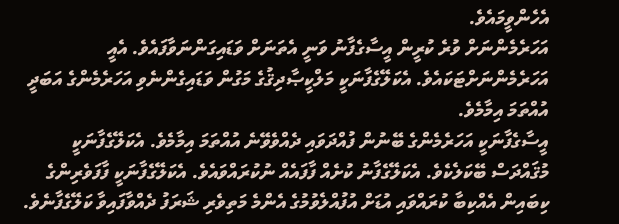އެހެންވީމައެވެ.
އަހަރެމެންނަށް ވުރެ ކުރީން އީސާގެފާނު ވަނީ އެތަނަށް ވަޑައިގަންނަވާފައެވެ. އެއީ އަހަރެމެންނަށްޓަކައެވެ. އެކަލޭގެފާނަކީ މަލްކީޞާދިޤުގެ މަގުން ވަޑައިގެންނެވި އަހަރެމެންގެ އަބަދީ އުއްތަމަ އިމާމެވެ.
އީސާގެފާނަކީ އަހަރެމެންގެ ބޭނުން ފުއްދަވައި ދެއްވެވޭނެ އުއްތަމަ އިމާމެވެ. އެކަލޭގެފާނަކީ މުޤައްދަސް ބޭކަލެކެވެ. އެކަލޭގެފާނު ކުށެއް ފާފައެއް ނުކުރައްވައެވެ. އެކަލޭގެފާނަކީ ފާފަވެރިންގެ ކިބައިން އެއްކިބާ ކުރައްވައި އުޑަށް އުފުއްލެވުމުގެ އެންމެ މަތިވެރި ޝަރަފު ދެއްވާފައިވާ ކަލޭގެފާނެވެ.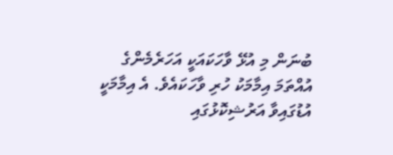ބުނަން މި އުޅޭ ވާހަކައަކީ އަހަރެމެންގެ އުއްތަމަ އިމާމަކު ހުރި ވާހަކައެވެ. އެ އިމާމަކީ އުޑުގައިވާ އަރުޝިކޮޅުގައި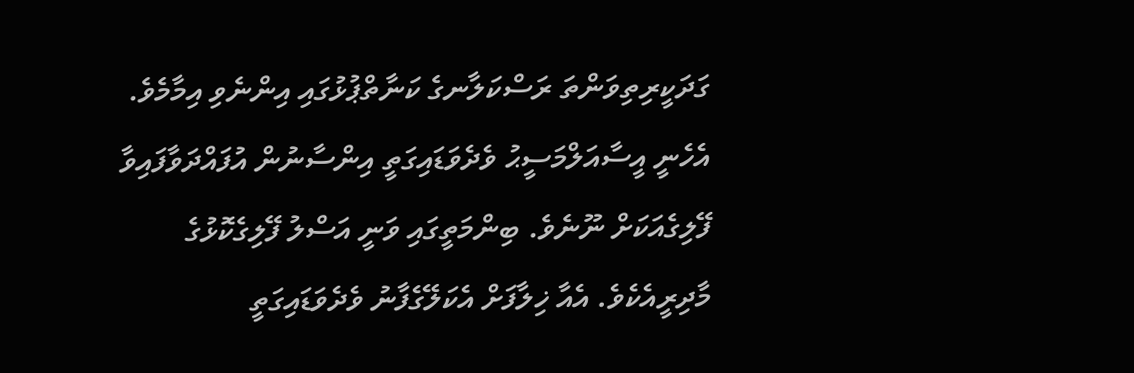ގަދަކީރިތިވަންތަ ރަސްކަލާނގެ ކަނާތްޕުޅުގައި އިންނެވި އިމާމެވެ.
އެހެނީ އީސާއަލްމަސީޙު ވެދެވަޑައިގަތީ އިންސާނުން އުފައްދަވާފައިވާ ފޭލިގެއަކަށް ނޫނެވެ. ބިންމަތީގައި ވަނީ އަސްލު ފޭލިގެކޮޅުގެ މާދިރީއެކެވެ. އެއާ ޚިލާފަށް އެކަލޭގެފާނު ވެދެވަޑައިގަތީ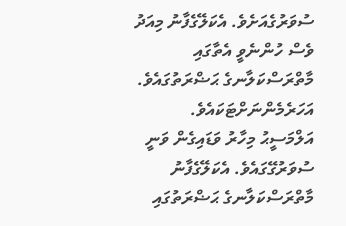ސުވަރުގެއަށެވެ. އެކަލޭގެފާނު މިއަދު ވެސް ހުންނެވީ އެތާގައި މާތްރަސްކަލާނގެ ޙަޟްރަތުގައެވެ. އަހަރެމެންނަށްޓަކައެވެ.
އަލްމަސީޙު މިހާރު ވަޑައިގެން ވަނީ ސުވަރުގޭގައެވެ. އެކަލޭގެފާނު މާތްރަސްކަލާނގެ ޙަޟްރަތުގައި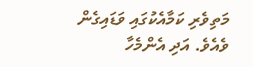މަތިވެރި ކަމާއެކުގައި ވަޑައިގެން ވެއެވެ. އަދި އެންމެހާ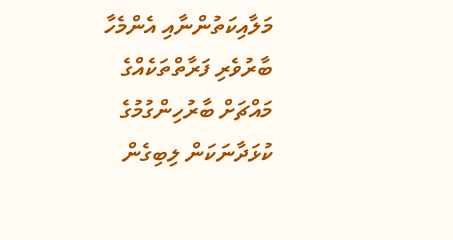މަލާއިކަތުންނާއި އެންމެހާ ބާރުވެރި ފަރާތްތަކެއްގެ މައްޗަށް ބާރުހިންގުމުގެ ކުޅަދާނަކަން ލިބިގެން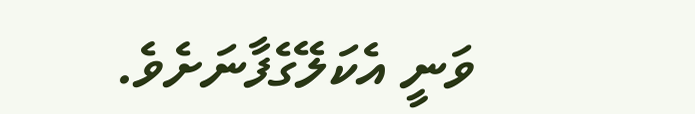ވަނީ އެކަލޭގެފާނަށެވެ.